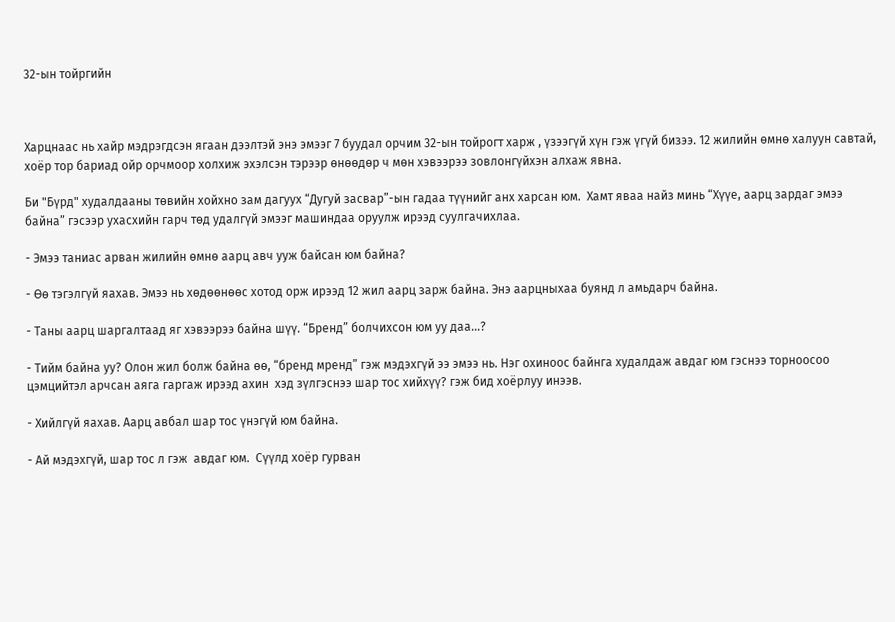32-ын тойргийн



Харцнаас нь хайр мэдрэгдсэн ягаан дээлтэй энэ эмээг 7 буудал орчим 32-ын тойрогт харж , үзээгүй хүн гэж үгүй бизээ. 12 жилийн өмнө халуун савтай, хоёр тор бариад ойр орчмоор холхиж эхэлсэн тэрээр өнөөдөр ч мөн хэвээрээ зовлонгүйхэн алхаж явна.

Би "Бүрд" худалдааны төвийн хойхно зам дагуух “Дугуй засвар”-ын гадаа түүнийг анх харсан юм.  Хамт яваа найз минь “Хүүе, аарц зардаг эмээ байна” гэсээр ухасхийн гарч төд удалгүй эмээг машиндаа оруулж ирээд суулгачихлаа.

- Эмээ таниас арван жилийн өмнө аарц авч ууж байсан юм байна?

- Өө тэгэлгүй яахав. Эмээ нь хөдөөнөөс хотод орж ирээд 12 жил аарц зарж байна. Энэ аарцныхаа буянд л амьдарч байна.

- Таны аарц шаргалтаад яг хэвээрээ байна шүү. “Бренд” болчихсон юм уу даа...?

- Тийм байна уу? Олон жил болж байна өө, “бренд мренд” гэж мэдэхгүй ээ эмээ нь. Нэг охиноос байнга худалдаж авдаг юм гэснээ торноосоо цэмцийтэл арчсан аяга гаргаж ирээд ахин  хэд зүлгэснээ шар тос хийхүү? гэж бид хоёрлуу инээв.

- Хийлгүй яахав. Аарц авбал шар тос үнэгүй юм байна.

- Ай мэдэхгүй, шар тос л гэж  авдаг юм.  Сүүлд хоёр гурван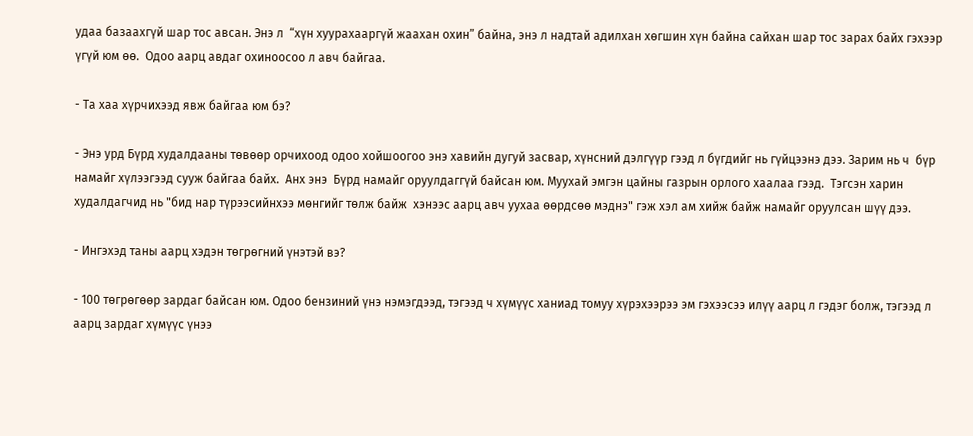удаа базаахгүй шар тос авсан. Энэ л  “хүн хуурахааргүй жаахан охин” байна, энэ л надтай адилхан хөгшин хүн байна сайхан шар тос зарах байх гэхээр үгүй юм өө.  Одоо аарц авдаг охиноосоо л авч байгаа.

- Та хаа хүрчихээд явж байгаа юм бэ?

- Энэ урд Бүрд худалдааны төвөөр орчихоод одоо хойшоогоо энэ хавийн дугуй засвар, хүнсний дэлгүүр гээд л бүгдийг нь гүйцээнэ дээ. Зарим нь ч  бүр намайг хүлээгээд сууж байгаа байх.  Анх энэ  Бүрд намайг оруулдаггүй байсан юм. Муухай эмгэн цайны газрын орлого хаалаа гээд.  Тэгсэн харин худалдагчид нь "бид нар түрээсийнхээ мөнгийг төлж байж  хэнээс аарц авч уухаа өөрдсөө мэднэ" гэж хэл ам хийж байж намайг оруулсан шүү дээ.

- Ингэхэд таны аарц хэдэн төгрөгний үнэтэй вэ?

- 100 төгрөгөөр зардаг байсан юм. Одоо бензиний үнэ нэмэгдээд, тэгээд ч хүмүүс ханиад томуу хүрэхээрээ эм гэхээсээ илүү аарц л гэдэг болж, тэгээд л аарц зардаг хүмүүс үнээ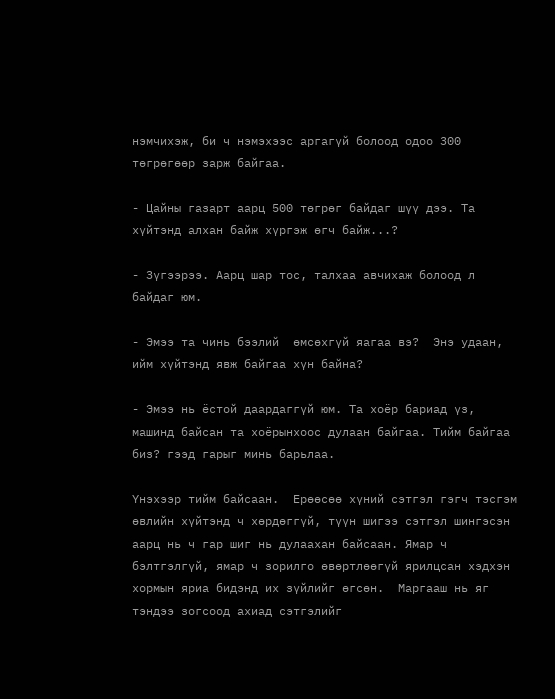нэмчихэж, би ч нэмэхээс аргагүй болоод одоо 300 төгрөгөөр зарж байгаа.

- Цайны газарт аарц 500 төгрөг байдаг шүү дээ. Та хүйтэнд алхан байж хүргэж өгч байж...?

- Зүгээрээ. Аарц шар тос, талхаа авчихаж болоод л байдаг юм.

- Эмээ та чинь бээлий  өмсөхгүй яагаа вэ?  Энэ удаан, ийм хүйтэнд явж байгаа хүн байна?

- Эмээ нь ёстой даардаггүй юм. Та хоёр бариад үз, машинд байсан та хоёрынхоос дулаан байгаа. Тийм байгаа биз? гээд гарыг минь барьлаа.

Үнэхээр тийм байсаан.  Ерөөсөө хүний сэтгэл гэгч тэсгэм өвлийн хүйтэнд ч хөрдөггүй, түүн шигээ сэтгэл шингэсэн аарц нь ч гар шиг нь дулаахан байсаан. Ямар ч бэлтгэлгүй, ямар ч зорилго өвөртлөөгүй ярилцсан хэдхэн хормын яриа бидэнд их зүйлийг өгсөн.  Маргааш нь яг тэндээ зогсоод ахиад сэтгэлийг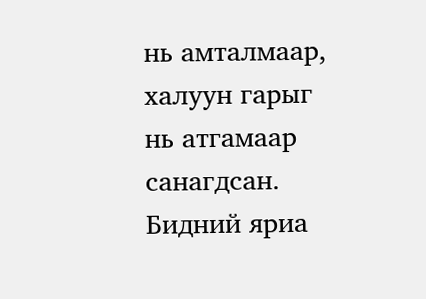нь амталмаар, халуун гарыг нь атгамаар санагдсан. Бидний яриа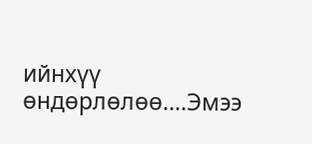ийнхүү өндөрлөлөө....Эмээ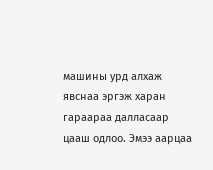машины урд алхаж явснаа эргэж харан гараараа далласаар цааш одлоо. Эмээ аарцаа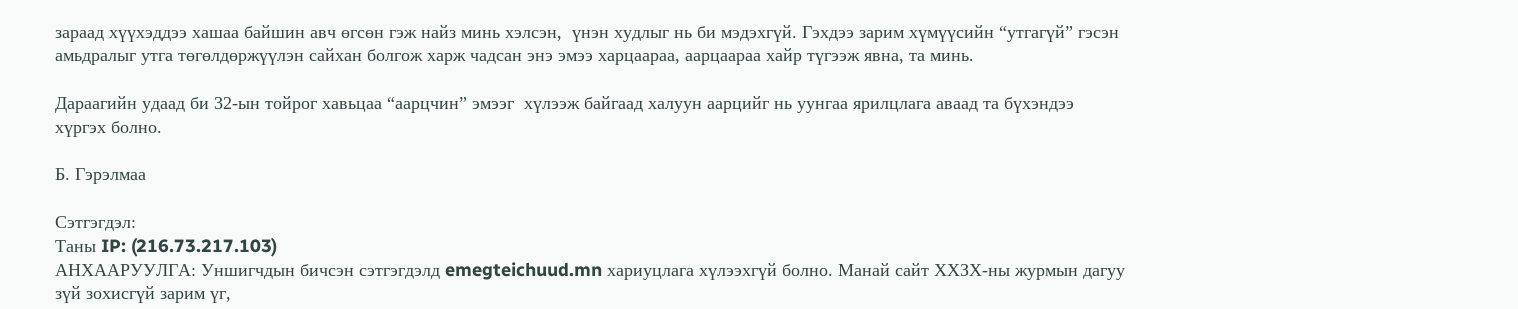зараад хүүхэддээ хашаа байшин авч өгсөн гэж найз минь хэлсэн,  үнэн худлыг нь би мэдэхгүй. Гэхдээ зарим хүмүүсийн “утгагүй” гэсэн амьдралыг утга төгөлдөржүүлэн сайхан болгож харж чадсан энэ эмээ харцаараа, аарцаараа хайр түгээж явна, та минь.

Дараагийн удаад би 32-ын тойрог хавьцаа “аарцчин” эмээг  хүлээж байгаад халуун аарцийг нь уунгаа ярилцлага аваад та бүхэндээ хүргэх болно.

Б. Гэрэлмаа

Сэтгэгдэл:
Таны IP: (216.73.217.103)
АНХААРУУЛГА: Уншигчдын бичсэн сэтгэгдэлд emegteichuud.mn хариуцлага хүлээхгүй болно. Манай сайт ХХЗХ-ны журмын дагуу зүй зохисгүй зарим үг,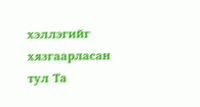хэллэгийг хязгаарласан тул Та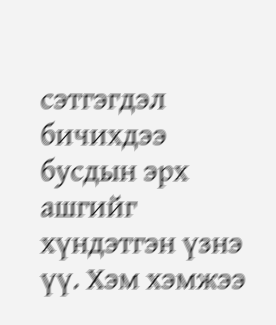сэтгэгдэл бичихдээ бусдын эрх ашгийг хүндэтгэн үзнэ үү. Хэм хэмжээ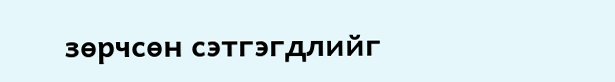зөрчсөн сэтгэгдлийг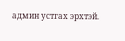админ устгах эрхтэй.